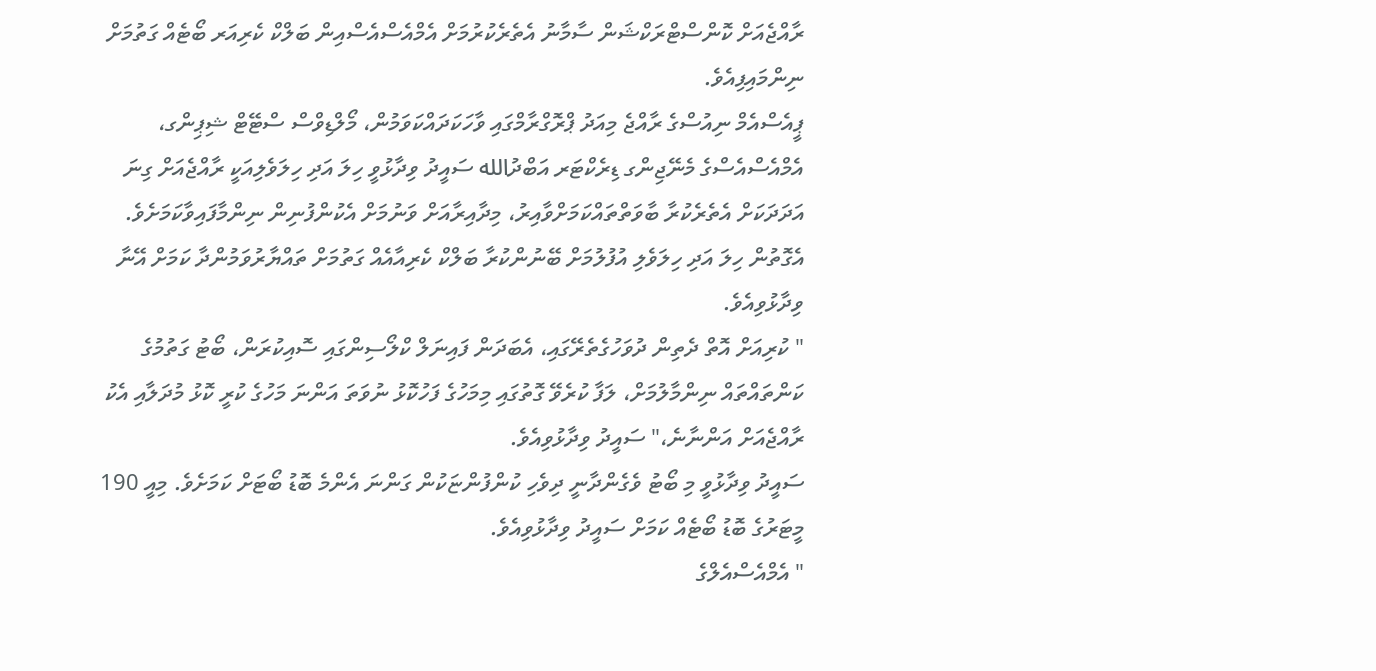ރާއްޖެއަށް ކޮންސްޓްރަކްޝަން ސާމާނު އެތެރެކުރުމަށް އެމްއެސްއެސްއިން ބަލްކް ކެރިއަރ ބޯޓެއް ގަތުމަށް ނިންމައިފިއެވެ.
ޕީއެސްއެމް ނިއުސްގެ ރާއްޖެ މިއަދު ޕްރޮގްރާމްގައި ވާހަކަދައްކަވަމުން، މޯލްޑިވްސް ސްޓޭޓް ޝިޕިންގ، އެމްއެސްއެސްގެ މެނޭޖިންގ ޑިރެކްޓަރ އަބްދުالله ސައީދު ވިދާޅުވީ ހިލަ އަދި ހިލަވެލިއަކީ ރާއްޖެއަށް ގިނަ އަދަދަކަށް އެތެރެކުރާ ބާވަތްތައްކަމަށްވާއިރު، މިދާއިރާއަށް ވަނުމަށް އެކުންފުނިން ނިންމާފައިވާކަމަށެވެ. އެގޮތުން ހިލަ އަދި ހިލަވެލި އުފުލުމަށް ބޭނުންކުރާ ބަލްކް ކެރިއާއެއް ގަތުމަށް ތައްޔާރުވަމުންދާ ކަމަށް އޭނާ ވިދާޅުވިއެވެ.
" ކުރިއަށް އޮތް ދެތިން ދުވަހުގެތެރޭގައި، އެބަދަން ފައިނަލް ކްލޯސިންގައި ސޮއިކުރަން، ބޯޓު ގަތުމުގެ ކަންތައްތައް ނިންމާލުމަށް، ލަފާ ކުރެވޭ ގޮތުގައި މިމަހުގެ ފަހުކޮޅު ނުވަތަ އަންނަ މަހުގެ ކުރީ ކޮޅު މުދަލާއި އެކު ރާއްޖެއަށް އަންނާނެ،" ސައީދު ވިދާޅުވިއެވެ.
ސައީދު ވިދާޅުވީ މި ބޯޓު ވެގެންދާނީ ދިވެހި ކުންފުންޏަކުން ގަންނަ އެންމެ ބޮޑު ބޯޓަށް ކަމަށެވެ. މިއީ 190 މީޓަރުގެ ބޮޑު ބޯޓެއް ކަމަށް ސައީދު ވިދާޅުވިއެވެ.
" އެމްއެސްއެލްގެ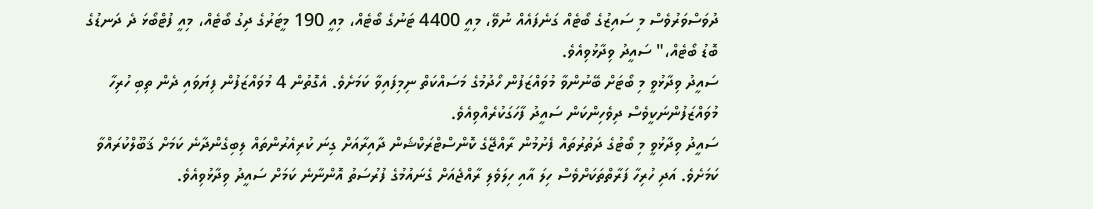ދުވަސްވަރުވެސް މި ސައިޒުގެ ބޯޓެއް ގަނެފައެއް ނުވޭ، މިއީ 4400 ޓަނުގެ ބޯޓެއް، މިއީ 190 މީޓަރުގެ ދިގު ބޯޓެއް، މިއީ ފުޓްބޯޅަ ދެ ދަނޑުގެ ބޮޑު ބޯޓެއް،" ސައީދު ވިދާޅުވިއެވެ.
ސައީދު ވިދާޅުވީ މި ބޯޓަށް ބޭނުންވާ މުވައްޒަފުން ހޯދުމުގެ މަސައްކަތް ނިމިފައިވާ ކަމަށެވެ. އެގޮތުން 4 މުވައްޒަފުން ފިޔަވައި ދެން ތިބި ހުރިހާ މުވައްޒަފުންނަކީވެސް ދިވެހިންކަން ސައީދު ފާހަގަކުރެއްވިއެވެ.
ސައީދު ވިދާޅުވީ މި ބޯޓުގެ ދަތުރުތައް ފެށުމުން ރާއްޖޭގެ ކޮންސްޓްރަކްޝަން ދާއިރާއަށް ގިނަ ކުރިއެރުންތައް ލިބިގެންދާނެ ކަމަށް ޤަބޫލްކުރައްވާ ކަމަށެވެ. އަދި ހުރިހާ ފަރާތްތަކަށްވެސް ހިލަ އާއި ހިލަވެލި ރާއްޖެއަށް ގެނައުމުގެ ފުރުސަތު އޮންނާނެ ކަމަށް ސައީދު ވިދާޅުވިއެވެ.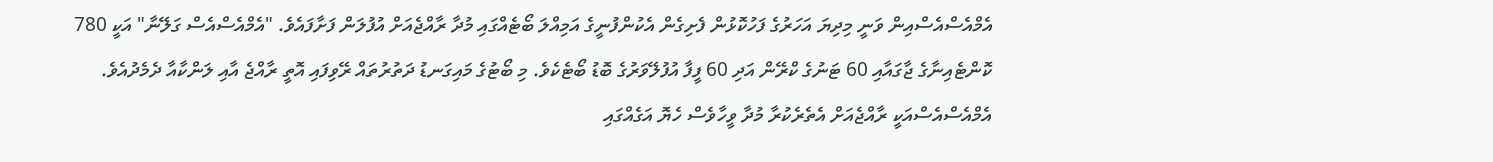އެމްއެސްއެސްއިން ވަނީ މިދިޔަ އަހަރުގެ ފަހުކޮޅުން ފެށިގެން އެކުންފުނީގެ އަމިއްލަ ބޯޓެއްގައި މުދާ ރާއްޖެއަށް އުފުލަން ފަށާފައެވެ. "އެމްއެސްއެސް ގަލޭނާ" އަކީ 780 ކޮންޓެއިނާގެ ޖާގައާއި 60 ޓަނުގެ ކްރޭން އަދި 60 ފީފާ އުފުލޭވަރުގެ ބޮޑު ބޯޓެކެވެ. މި ބޯޓުގެ މައިގަނޑު ދަތުރުތައް ރޭވިފައި އޮތީ ރާއްޖެ އާއި ލަންކާއާ ދެމެދުއެވެ.
އެމްއެސްއެސްއަކީ ރާއްޖެއަށް އެތެރެކުރާ މުދާ ވީހާވެސް ހެޔޮ އަގެއްގައި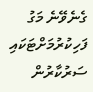ގެނެވޭނެ މަގު ފަހިކުރުމަށްޓަކައި ސަރުކާރުން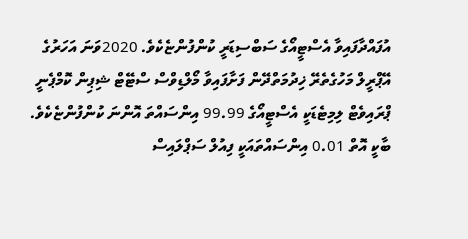އުފައްދާފައިވާ އެސްޓީއޯގެ ސަބްސިޑަރީ ކުންފުންޏެކެވެ. 2020ވަނަ އަހަރުގެ އޭޕްރީލް މަހުގެތެރޭ ޚިދުމަތްދޭން ފަށާފައިވާ މޯލްޑިވްސް ސްޓޭޓް ޝިޕިން ކޮމްޕެނީ ޕްރައިވެޓް ލިމިޓެޑަކީ އެސްޓީއޯގެ 99.99 އިންސައްތަ އޮންނަ ކުންފުންޏެކެވެ. ބާކީ އޮތް 0.01 އިންސައްތައަކީ ފިއުލް ސަޕްލައިސް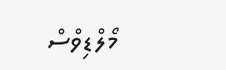މޯލްޑިވްސް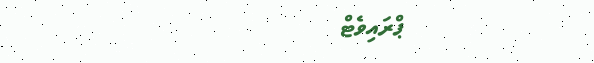ޕްރައިވެޓް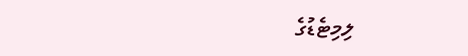ލިމިޓެޑުގެ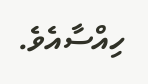ހިއްސާއެވެ.